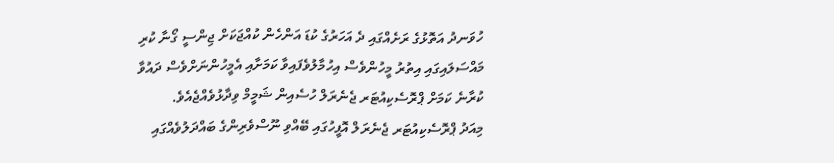ހުވަނދު އަތޮޅުގެ ރަށެއްގައި ދެ އަހަރުގެ ކުޑަ އަންހެން ކުއްޖަކަށް ޖިންސީ ގޯނާ ކުރި މައްސަލައިގައި އިތުރު މީހުންވެސް އިހުމާލުވެފައިވާ ކަމަށާއި އެމީހުންނަށްވެސް ދައުވާ ކުރާނެ ކަމަށް ޕްރޮސެކިއުޓަރ ޖެނެރަލް ހުސެއިން ޝަމީމް ވިދާޅުވެއްޖެއެވެ.
މިއަދު ޕްރޮސެކިއުޓަރ ޖެނެރަލް އޮފީހުގައި ބޭއްވި ނޫސްވެރިންގެ ބައްދަލުވެއްގައި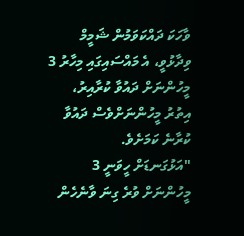ވާހަކަ ދައްކަވަމުން ޝަމީމް ވިދާޅުވީ، އެ މައްސައިގައި މިހާރު 3 މީހުންނަށް ދައުވާ ކުރާއިރު، އިތުރު މީހުންނަށްވެސް ދައުވާ ކުރާނެ ކަމަށެވެ.
"އަޅުގަނޑަށް ހީވަނީ 3 މީހުންނަށް ވުރެ ގިނަ ވާނެހެން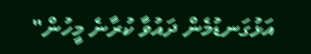އަޅުގަނޑުމެން ދައުވާ ކުރާނެ މީހުން"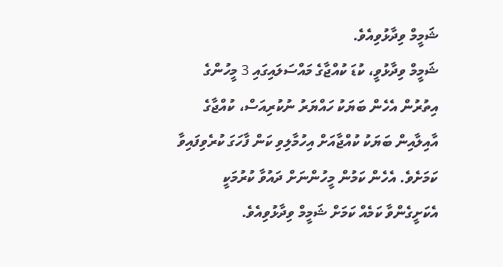ޝަމީމް ވިދާޅުވިއެވެ.
ޝަމީމް ވިދާޅުވީ، ކުޑަ ކުއްޖާގެ މައްސަލައިގައި 3 މީހުންގެ އިތުރުން އެހެން ބަޔަކު ހައްޔަރު ނުކުރިއަސް، ކުއްޖާގެ އާއިލާއިން ބަޔަކު ކުއްޖާއަށް އިހުމާލިވި ކަން ފާހަގަ ކުރެވިފައިވާ ކަމަށެވެ. އެހެން ކަމުން މީހުންނަށް ދައުވާ ކުރުމަކީ އެކަށީގެންވާ ކަމެއް ކަމަށް ޝަމީމް ވިދާޅުވިއެވެ.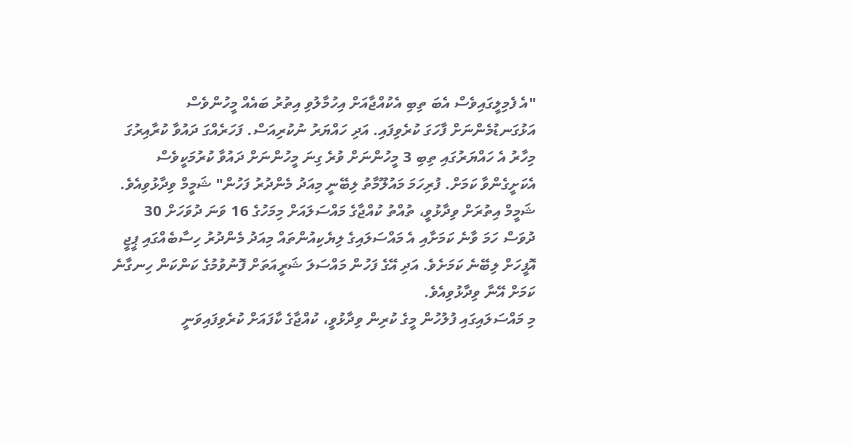"އެ ފެމިލީގައިވެސް އެބަ ތިބި އެކުއްޖާއަށް އިހުމާލުވި އިތުރު ބައެއް މީހުންވެސް އަޅުގަނޑުމެންނަށް ފާހަގަ ކުރެވިފައި. އަދި ހައްޔަރު ނުކުރިއަސް. ފަހަރެއްގަ ދައުވާ ކުރާއިރުގަ މިހާރު އެ ހައްޔަރުގައި ތިބި 3 މީހުންނަށް ވުރެ ގިނަ މީހުންނަށް ދައުވާ ކުރުމަކީވެސް އެކަށީގެންވާ ކަމަށް. ފުރިހަމަ މައުލޫމާތު ލިބޭނީ މިއަދު މެންދުރު ފަހުން" ޝަމީމް ވިދާޅުވިއެވެ.
ޝަމީމް އިތުރަށް ވިދާޅުވީ، ތުއްތު ކުއްޖާގެ މައްސަލައަށް މިމަހުގެ 16 ވަނަ ދުވަހަށް 30 ދުވަސް ހަމަ ވާނެ ކަމަށާއި އެ މައްސަލައިގެ ލިޔެކިއުންތައް މިއަދު މެންދުރު ހިސާބެއްގައި ޕީޖީ އޮފީހަށް ލިބޭނެ ކަމަށެވެ. އަދި އޭގެ ފަހުން މައްސަލަ ޝަރީއަތަށް ފޮނުވުމުގެ ކަންކަން ހިނގާނެ ކަމަށް އޭނާ ވިދާޅުވިއެވެ.
މި މައްސަލައިގައި ފުލުހުން މީގެ ކުރިން ވިދާޅުވީ، ކުއްޖާގެ ކާފައަށް ކުރެވިފައިވަނީ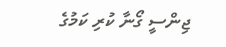ޖިންސީ ގޯނާ ކުރި ކަމުގެ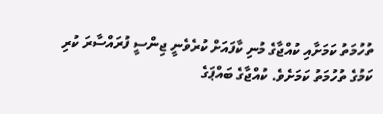ތުހުމަތު ކަމަށާއި ކުއްޖާގެ މުނި ކާފައަށް ކުރެވެނީ ޖިންސީ ފުރައްސާރަ ކުރި ކަމުގެ ތުހުމަތު ކަމަށެވެ. ކުއްޖާގެ ބައްޕަގެ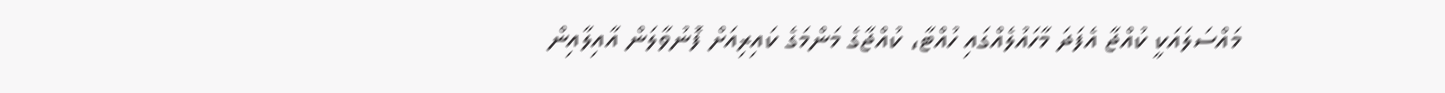މައްސަލައަކީ ކުއްޖާ އެފަދަ މާހައުލެއްގައި ހުއްޓާ، ކުއްޖާގެ މަންމަގެ ކައިރިއަށް ފޮނުވާލަން އާއިލާއިން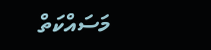މަސައްކަތް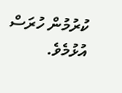ކުރުމުން ހުރަސް އުޅުމެވެ.